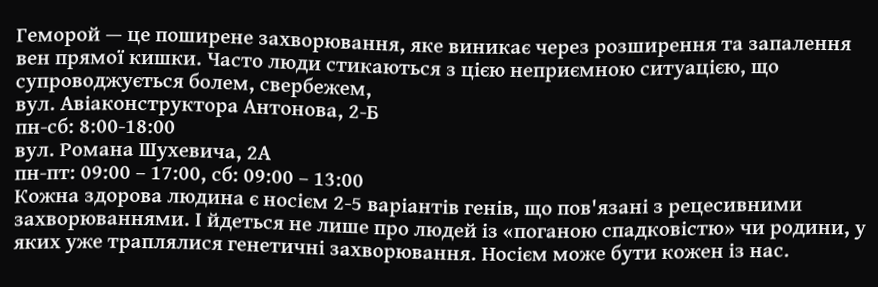Геморой — це поширене захворювання, яке виникає через розширення та запалення вен прямої кишки. Часто люди стикаються з цією неприємною ситуацією, що супроводжується болем, свербежем,
вул. Авіаконструктора Антонова, 2-Б
пн-сб: 8:00-18:00
вул. Романа Шухевича, 2А
пн-пт: 09:00 – 17:00, сб: 09:00 – 13:00
Кожна здорова людина є носієм 2-5 варіантів генів, що пов'язані з рецесивними захворюваннями. І йдеться не лише про людей із «поганою спадковістю» чи родини, у яких уже траплялися генетичні захворювання. Носієм може бути кожен із нас.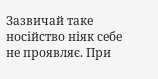Зазвичай таке носійство ніяк себе не проявляє. При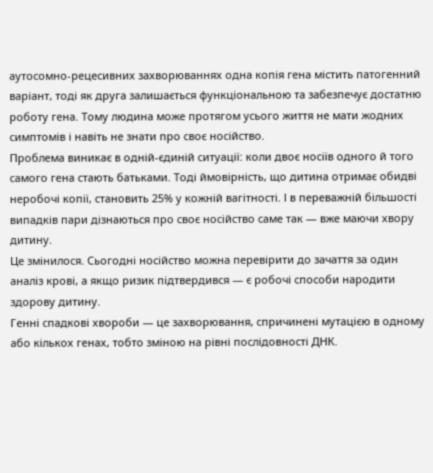аутосомно-рецесивних захворюваннях одна копія гена містить патогенний варіант, тоді як друга залишається функціональною та забезпечує достатню роботу гена. Тому людина може протягом усього життя не мати жодних симптомів і навіть не знати про своє носійство.
Проблема виникає в одній-єдиній ситуації: коли двоє носіїв одного й того самого гена стають батьками. Тоді ймовірність, що дитина отримає обидві неробочі копії, становить 25% у кожній вагітності. І в переважній більшості випадків пари дізнаються про своє носійство саме так — вже маючи хвору дитину.
Це змінилося. Сьогодні носійство можна перевірити до зачаття за один аналіз крові, а якщо ризик підтвердився — є робочі способи народити здорову дитину.
Генні спадкові хвороби — це захворювання, спричинені мутацією в одному або кількох генах, тобто зміною на рівні послідовності ДНК.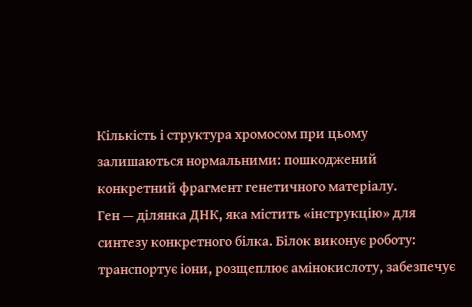Кількість і структура хромосом при цьому залишаються нормальними: пошкоджений конкретний фрагмент генетичного матеріалу.
Ген — ділянка ДНК, яка містить «інструкцію» для синтезу конкретного білка. Білок виконує роботу: транспортує іони, розщеплює амінокислоту, забезпечує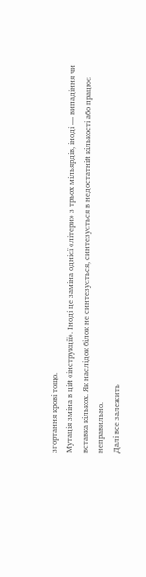згортання крові тощо.
Мутація зміна в цій «інструкції». Іноді це заміна однієї «літери» з трьох мільярдів, іноді — випадіння чи вставка кількох. Як наслідок білок не синтезується, синтезується в недостатній кількості або працює неправильно.
Далі все залежить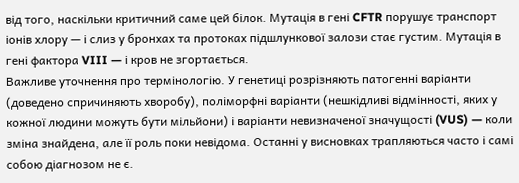від того, наскільки критичний саме цей білок. Мутація в гені CFTR порушує транспорт іонів хлору — і слиз у бронхах та протоках підшлункової залози стає густим. Мутація в гені фактора VIII — і кров не згортається.
Важливе уточнення про термінологію. У генетиці розрізняють патогенні варіанти (доведено спричиняють хворобу), поліморфні варіанти (нешкідливі відмінності, яких у кожної людини можуть бути мільйони) і варіанти невизначеної значущості (VUS) — коли зміна знайдена, але її роль поки невідома. Останні у висновках трапляються часто і самі собою діагнозом не є.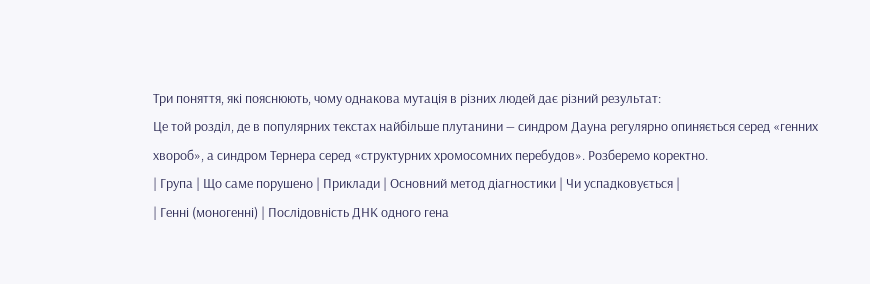Три поняття, які пояснюють, чому однакова мутація в різних людей дає різний результат:
Це той розділ, де в популярних текстах найбільше плутанини — синдром Дауна регулярно опиняється серед «генних хвороб», а синдром Тернера серед «структурних хромосомних перебудов». Розберемо коректно.
| Група | Що саме порушено | Приклади | Основний метод діагностики | Чи успадковується |
| Генні (моногенні) | Послідовність ДНК одного гена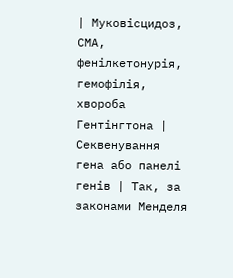| Муковісцидоз, СМА, фенілкетонурія, гемофілія, хвороба Гентінгтона | Секвенування гена або панелі генів | Так, за законами Менделя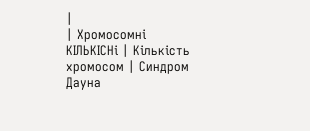|
| Хромосомні КІЛЬКІСНі | Кількість хромосом | Синдром Дауна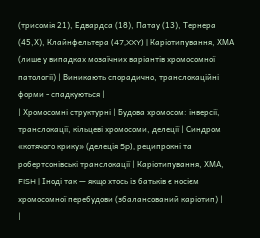(трисомія 21), Едвардса (18), Патау (13), Тернера (45,Х), Клайнфельтера (47,XXY) | Каріотипування, ХМА (лише у випадках мозаїчних варіантів хромосомної патології) | Виникають спорадично, транслокаційні форми - спадкуються |
| Хромосомні структурні | Будова хромосом: інверсії, транслокації, кільцеві хромосоми, делеції | Синдром «котячого крику» (делеція 5p), реципрокні та робертсонівські транслокації | Каріотипування, ХМА, FISH | Іноді так — якщо хтось із батьків є носієм хромосомної перебудови (збалансований каріотип) |
|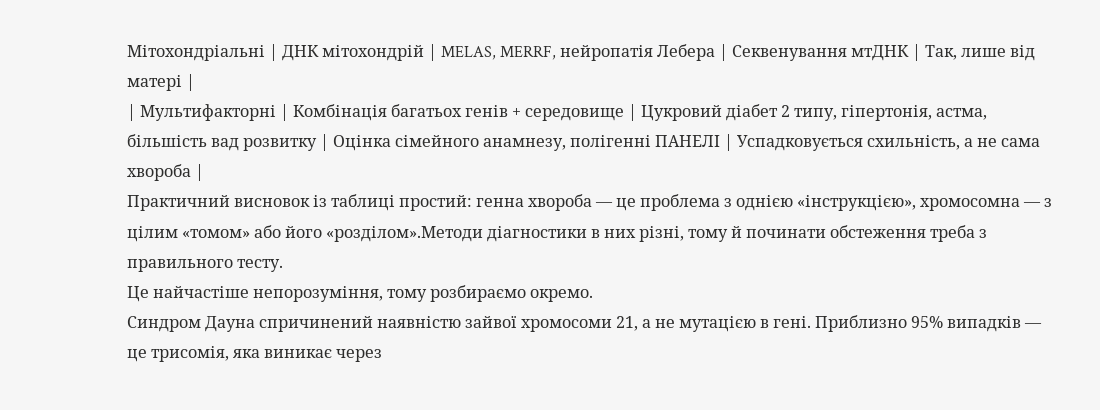Мітохондріальні | ДНК мітохондрій | MELAS, MERRF, нейропатія Лебера | Секвенування мтДНК | Так, лише від матері |
| Мультифакторні | Комбінація багатьох генів + середовище | Цукровий діабет 2 типу, гіпертонія, астма, більшість вад розвитку | Оцінка сімейного анамнезу, полігенні ПАНЕЛІ | Успадковується схильність, а не сама хвороба |
Практичний висновок із таблиці простий: генна хвороба — це проблема з однією «інструкцією», хромосомна — з цілим «томом» або його «розділом».Методи діагностики в них різні, тому й починати обстеження треба з правильного тесту.
Це найчастіше непорозуміння, тому розбираємо окремо.
Синдром Дауна спричинений наявністю зайвої хромосоми 21, а не мутацією в гені. Приблизно 95% випадків — це трисомія, яка виникає через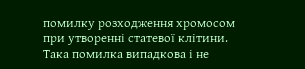помилку розходження хромосом при утворенні статевої клітини. Така помилка випадкова і не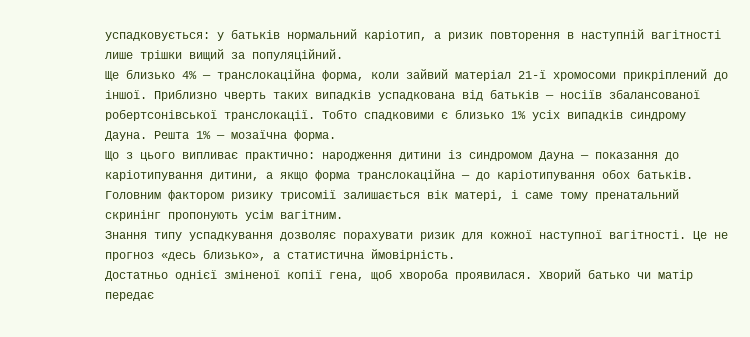успадковується: у батьків нормальний каріотип, а ризик повторення в наступній вагітності лише трішки вищий за популяційний.
Ще близько 4% — транслокаційна форма, коли зайвий матеріал 21-ї хромосоми прикріплений до іншої. Приблизно чверть таких випадків успадкована від батьків — носіїв збалансованої робертсонівської транслокації. Тобто спадковими є близько 1% усіх випадків синдрому Дауна. Решта 1% — мозаїчна форма.
Що з цього випливає практично: народження дитини із синдромом Дауна — показання до каріотипування дитини, а якщо форма транслокаційна — до каріотипування обох батьків. Головним фактором ризику трисомії залишається вік матері, і саме тому пренатальний скринінг пропонують усім вагітним.
Знання типу успадкування дозволяє порахувати ризик для кожної наступної вагітності. Це не прогноз «десь близько», а статистична ймовірність.
Достатньо однієї зміненої копії гена, щоб хвороба проявилася. Хворий батько чи матір передає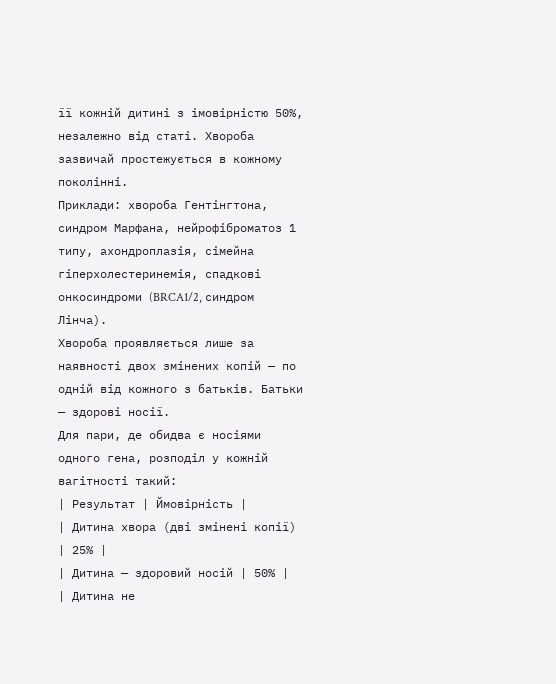її кожній дитині з імовірністю 50%, незалежно від статі. Хвороба зазвичай простежується в кожному поколінні.
Приклади: хвороба Гентінгтона, синдром Марфана, нейрофіброматоз 1 типу, ахондроплазія, сімейна гіперхолестеринемія, спадкові онкосиндроми (BRCA1/2, синдром Лінча).
Хвороба проявляється лише за наявності двох змінених копій — по одній від кожного з батьків. Батьки — здорові носії.
Для пари, де обидва є носіями одного гена, розподіл у кожній вагітності такий:
| Результат | Ймовірність |
| Дитина хвора (дві змінені копії) | 25% |
| Дитина — здоровий носій | 50% |
| Дитина не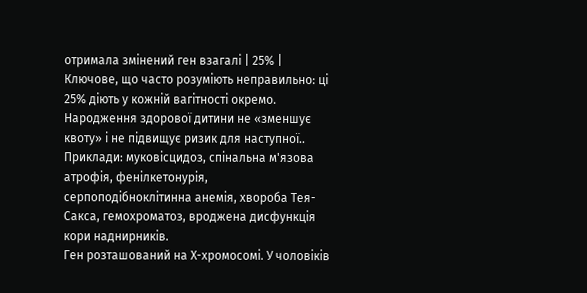отримала змінений ген взагалі | 25% |
Ключове, що часто розуміють неправильно: ці 25% діють у кожній вагітності окремо. Народження здорової дитини не «зменшує квоту» і не підвищує ризик для наступної..
Приклади: муковісцидоз, спінальна м'язова атрофія, фенілкетонурія, серпоподібноклітинна анемія, хвороба Тея-Сакса, гемохроматоз, вроджена дисфункція кори наднирників.
Ген розташований на Х-хромосомі. У чоловіків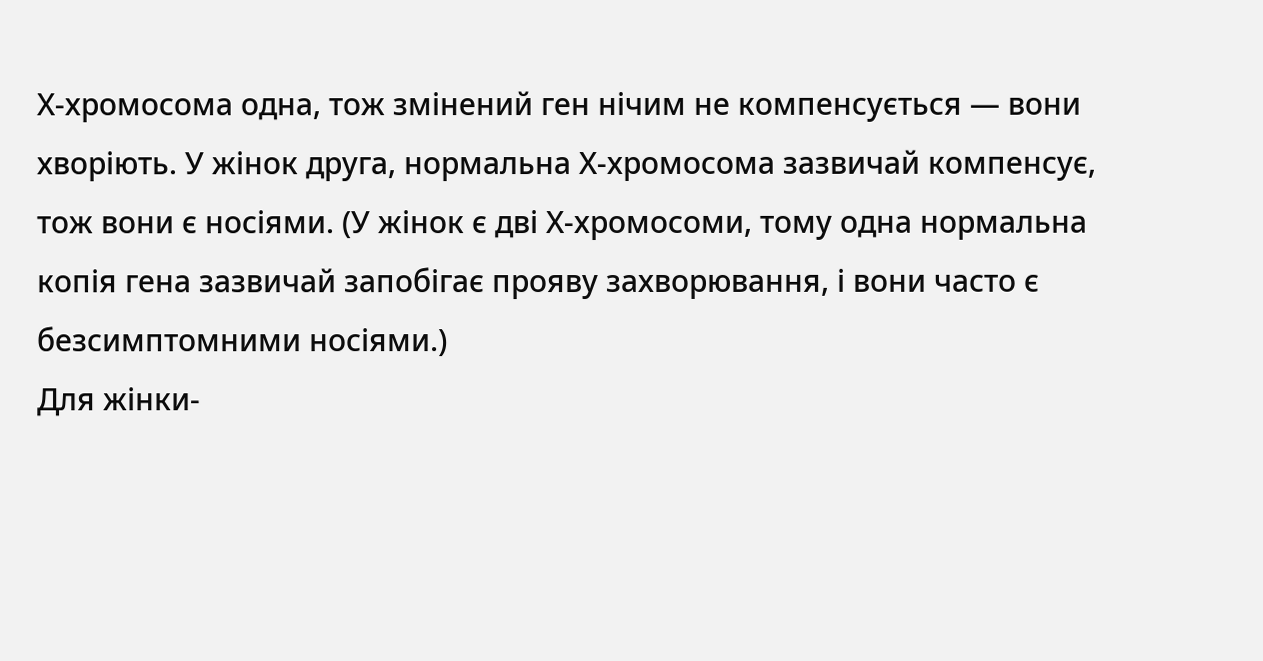Х-хромосома одна, тож змінений ген нічим не компенсується — вони хворіють. У жінок друга, нормальна Х-хромосома зазвичай компенсує, тож вони є носіями. (У жінок є дві Х-хромосоми, тому одна нормальна копія гена зазвичай запобігає прояву захворювання, і вони часто є безсимптомними носіями.)
Для жінки-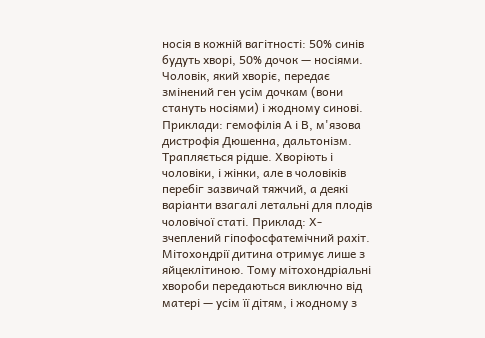носія в кожній вагітності: 50% синів будуть хворі, 50% дочок — носіями. Чоловік, який хворіє, передає змінений ген усім дочкам (вони стануть носіями) і жодному синові.
Приклади: гемофілія А і В, м'язова дистрофія Дюшенна, дальтонізм.
Трапляється рідше. Хворіють і чоловіки, і жінки, але в чоловіків перебіг зазвичай тяжчий, а деякі варіанти взагалі летальні для плодів чоловічої статі. Приклад: Х-зчеплений гіпофосфатемічний рахіт.
Мітохондрії дитина отримує лише з яйцеклітиною. Тому мітохондріальні хвороби передаються виключно від матері — усім її дітям, і жодному з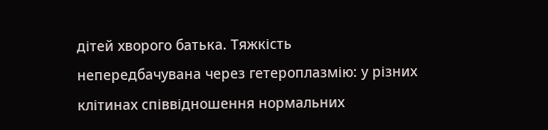дітей хворого батька. Тяжкість непередбачувана через гетероплазмію: у різних клітинах співвідношення нормальних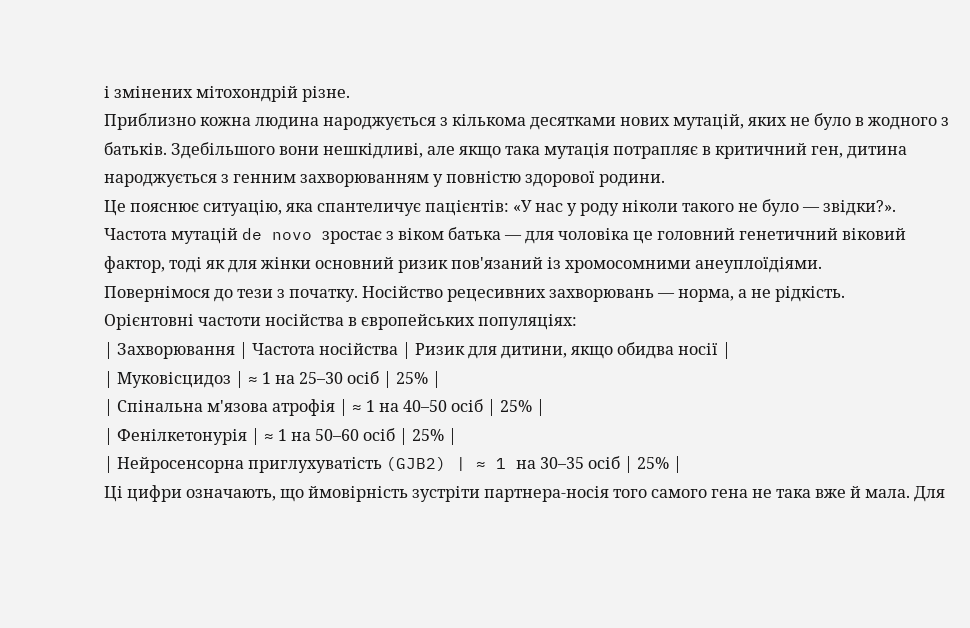і змінених мітохондрій різне.
Приблизно кожна людина народжується з кількома десятками нових мутацій, яких не було в жодного з батьків. Здебільшого вони нешкідливі, але якщо така мутація потрапляє в критичний ген, дитина народжується з генним захворюванням у повністю здорової родини.
Це пояснює ситуацію, яка спантеличує пацієнтів: «У нас у роду ніколи такого не було — звідки?». Частота мутацій de novo зростає з віком батька — для чоловіка це головний генетичний віковий фактор, тоді як для жінки основний ризик пов'язаний із хромосомними анеуплоїдіями.
Повернімося до тези з початку. Носійство рецесивних захворювань — норма, а не рідкість.
Орієнтовні частоти носійства в європейських популяціях:
| Захворювання | Частота носійства | Ризик для дитини, якщо обидва носії |
| Муковісцидоз | ≈ 1 на 25–30 осіб | 25% |
| Спінальна м'язова атрофія | ≈ 1 на 40–50 осіб | 25% |
| Фенілкетонурія | ≈ 1 на 50–60 осіб | 25% |
| Нейросенсорна приглухуватість (GJB2) | ≈ 1 на 30–35 осіб | 25% |
Ці цифри означають, що ймовірність зустріти партнера-носія того самого гена не така вже й мала. Для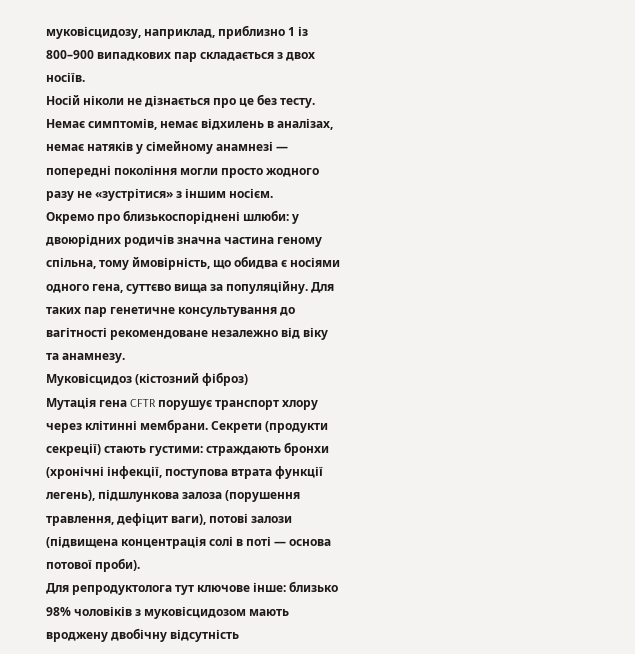муковісцидозу, наприклад, приблизно 1 із 800–900 випадкових пар складається з двох носіїв.
Носій ніколи не дізнається про це без тесту. Немає симптомів, немає відхилень в аналізах, немає натяків у сімейному анамнезі — попередні покоління могли просто жодного разу не «зустрітися» з іншим носієм.
Окремо про близькоспоріднені шлюби: у двоюрідних родичів значна частина геному спільна, тому ймовірність, що обидва є носіями одного гена, суттєво вища за популяційну. Для таких пар генетичне консультування до вагітності рекомендоване незалежно від віку та анамнезу.
Муковісцидоз (кістозний фіброз)
Мутація гена CFTR порушує транспорт хлору через клітинні мембрани. Секрети (продукти секреції) стають густими: страждають бронхи (хронічні інфекції, поступова втрата функції легень), підшлункова залоза (порушення травлення, дефіцит ваги), потові залози (підвищена концентрація солі в поті — основа потової проби).
Для репродуктолога тут ключове інше: близько 98% чоловіків з муковісцидозом мають вроджену двобічну відсутність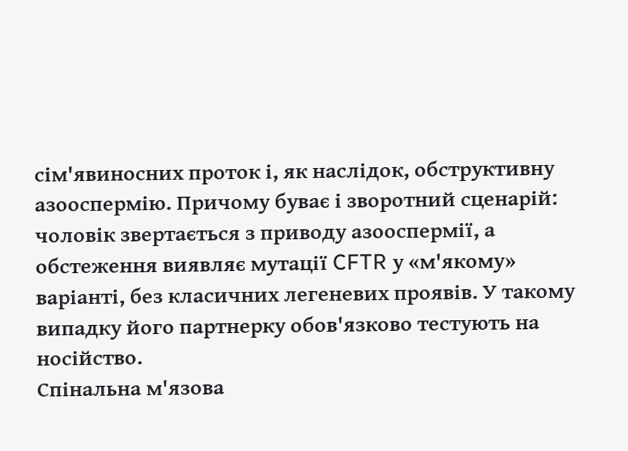сім'явиносних проток і, як наслідок, обструктивну азооспермію. Причому буває і зворотний сценарій: чоловік звертається з приводу азооспермії, а обстеження виявляє мутації CFTR у «м'якому» варіанті, без класичних легеневих проявів. У такому випадку його партнерку обов'язково тестують на носійство.
Спінальна м'язова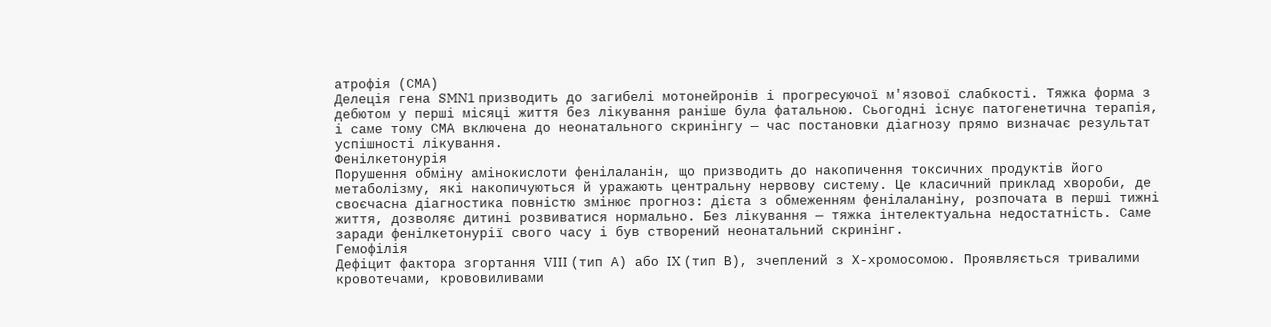атрофія (СМА)
Делеція гена SMN1 призводить до загибелі мотонейронів і прогресуючої м'язової слабкості. Тяжка форма з дебютом у перші місяці життя без лікування раніше була фатальною. Сьогодні існує патогенетична терапія, і саме тому СМА включена до неонатального скринінгу — час постановки діагнозу прямо визначає результат успішності лікування.
Фенілкетонурія
Порушення обміну амінокислоти фенілаланін, що призводить до накопичення токсичних продуктів його метаболізму, які накопичуються й уражають центральну нервову систему. Це класичний приклад хвороби, де своєчасна діагностика повністю змінює прогноз: дієта з обмеженням фенілаланіну, розпочата в перші тижні життя, дозволяє дитині розвиватися нормально. Без лікування — тяжка інтелектуальна недостатність. Саме заради фенілкетонурії свого часу і був створений неонатальний скринінг.
Гемофілія
Дефіцит фактора згортання VIII (тип А) або IX (тип В), зчеплений з Х-хромосомою. Проявляється тривалими кровотечами, крововиливами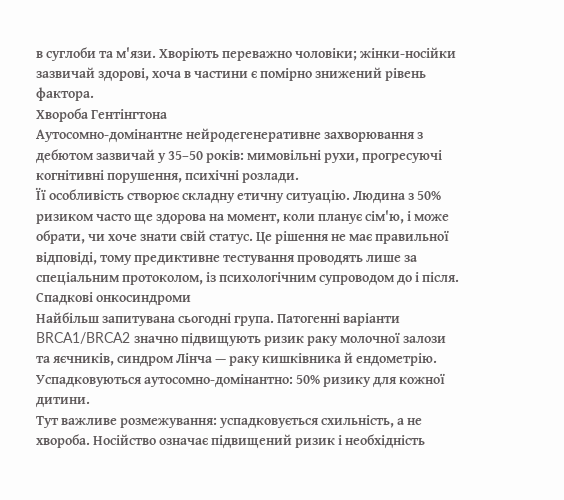в суглоби та м'язи. Хворіють переважно чоловіки; жінки-носійки зазвичай здорові, хоча в частини є помірно знижений рівень фактора.
Хвороба Гентінгтона
Аутосомно-домінантне нейродегенеративне захворювання з дебютом зазвичай у 35–50 років: мимовільні рухи, прогресуючі когнітивні порушення, психічні розлади.
Її особливість створює складну етичну ситуацію. Людина з 50% ризиком часто ще здорова на момент, коли планує сім'ю, і може обрати, чи хоче знати свій статус. Це рішення не має правильної відповіді, тому предиктивне тестування проводять лише за спеціальним протоколом, із психологічним супроводом до і після.
Спадкові онкосиндроми
Найбільш запитувана сьогодні група. Патогенні варіанти BRCA1/BRCA2 значно підвищують ризик раку молочної залози та яєчників, синдром Лінча — раку кишківника й ендометрію. Успадковуються аутосомно-домінантно: 50% ризику для кожної дитини.
Тут важливе розмежування: успадковується схильність, а не хвороба. Носійство означає підвищений ризик і необхідність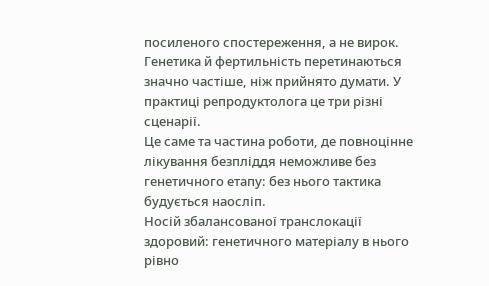посиленого спостереження, а не вирок.
Генетика й фертильність перетинаються значно частіше, ніж прийнято думати. У практиці репродуктолога це три різні сценарії.
Це саме та частина роботи, де повноцінне лікування безпліддя неможливе без генетичного етапу: без нього тактика будується наосліп.
Носій збалансованої транслокації здоровий: генетичного матеріалу в нього рівно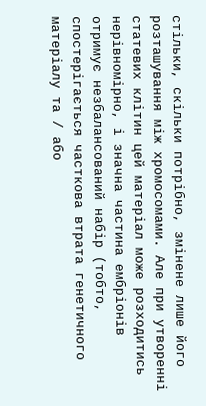стільки, скільки потрібно, змінене лише його розташування між хромосомами. Але при утворенні статевих клітин цей матеріал може розходитись нерівномірно, і значна частина ембріонів отримує незбалансований набір (тобто, спостерігається часткова втрата генетичного матеріалу та / або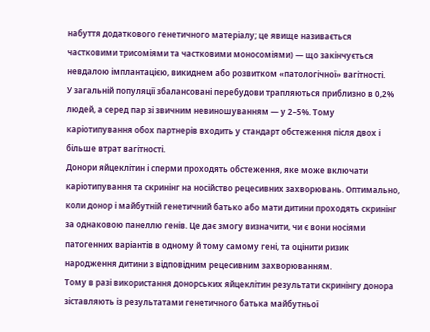набуття додаткового генетичного матеріалу; це явище називається частковими трисоміями та частковими моносоміями) — що закінчується невдалою імплантацією, викиднем або розвитком «патологічної» вагітності.
У загальній популяції збалансовані перебудови трапляються приблизно в 0,2% людей, а серед пар зі звичним невиношуванням — у 2–5%. Тому каріотипування обох партнерів входить у стандарт обстеження після двох і більше втрат вагітності.
Донори яйцеклітин і сперми проходять обстеження, яке може включати каріотипування та скринінг на носійство рецесивних захворювань. Оптимально, коли донор і майбутній генетичний батько або мати дитини проходять скринінг за однаковою панеллю генів. Це дає змогу визначити, чи є вони носіями патогенних варіантів в одному й тому самому гені, та оцінити ризик народження дитини з відповідним рецесивним захворюванням.
Тому в разі використання донорських яйцеклітин результати скринінгу донора зіставляють із результатами генетичного батька майбутньої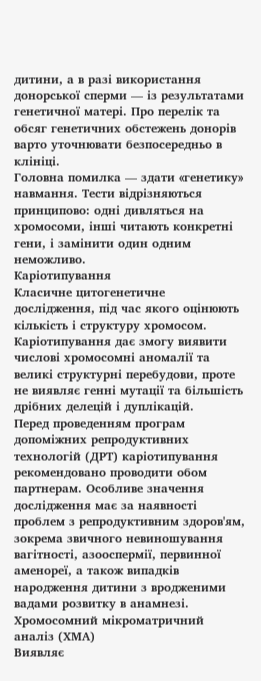дитини, а в разі використання донорської сперми — із результатами генетичної матері. Про перелік та обсяг генетичних обстежень донорів варто уточнювати безпосередньо в клініці.
Головна помилка — здати «генетику» навмання. Тести відрізняються принципово: одні дивляться на хромосоми, інші читають конкретні гени, і замінити один одним неможливо.
Каріотипування
Класичне цитогенетичне дослідження, під час якого оцінюють кількість і структуру хромосом. Каріотипування дає змогу виявити числові хромосомні аномалії та великі структурні перебудови, проте не виявляє генні мутації та більшість дрібних делецій і дуплікацій.
Перед проведенням програм допоміжних репродуктивних технологій (ДРТ) каріотипування рекомендовано проводити обом партнерам. Особливе значення дослідження має за наявності проблем з репродуктивним здоров'ям, зокрема звичного невиношування вагітності, азооспермії, первинної аменореї, а також випадків народження дитини з вродженими вадами розвитку в анамнезі.
Хромосомний мікроматричний аналіз (ХМА)
Виявляє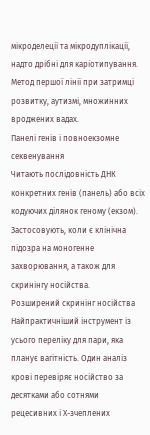мікроделеції та мікродуплікації, надто дрібні для каріотипування. Метод першої лінії при затримці розвитку, аутизмі, множинних вроджених вадах.
Панелі генів і повноекзомне секвенування
Читають послідовність ДНК конкретних генів (панель) або всіх кодуючих ділянок геному (екзом). Застосовують, коли є клінічна підозра на моногенне захворювання, а також для скринінгу носійства.
Розширений скринінг носійства
Найпрактичніший інструмент із усього переліку для пари, яка планує вагітність. Один аналіз крові перевіряє носійство за десятками або сотнями рецесивних і Х-зчеплених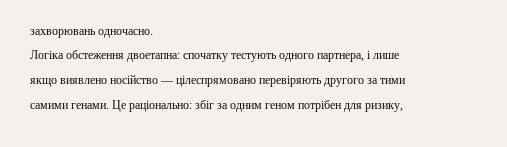захворювань одночасно.
Логіка обстеження двоетапна: спочатку тестують одного партнера, і лише якщо виявлено носійство — цілеспрямовано перевіряють другого за тими самими генами. Це раціонально: збіг за одним геном потрібен для ризику,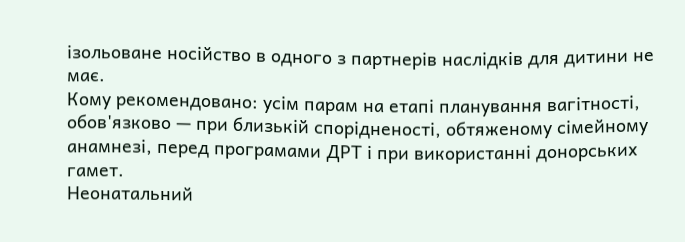ізольоване носійство в одного з партнерів наслідків для дитини не має.
Кому рекомендовано: усім парам на етапі планування вагітності, обов'язково — при близькій спорідненості, обтяженому сімейному анамнезі, перед програмами ДРТ і при використанні донорських гамет.
Неонатальний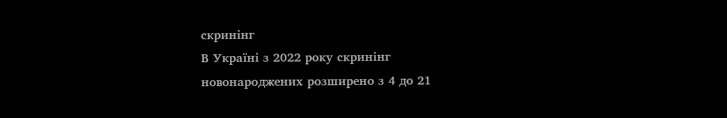скринінг
В Україні з 2022 року скринінг новонароджених розширено з 4 до 21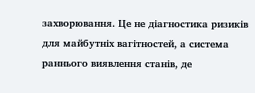захворювання. Це не діагностика ризиків для майбутніх вагітностей, а система раннього виявлення станів, де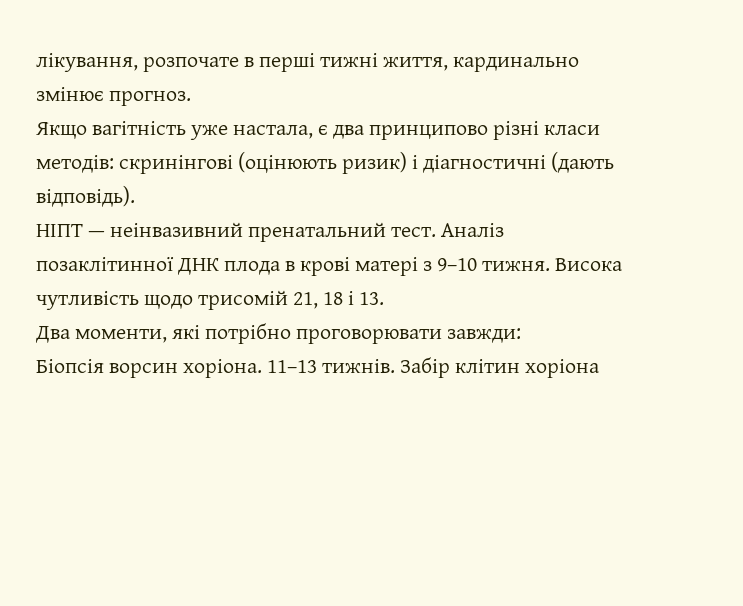лікування, розпочате в перші тижні життя, кардинально змінює прогноз.
Якщо вагітність уже настала, є два принципово різні класи методів: скринінгові (оцінюють ризик) і діагностичні (дають відповідь).
НІПТ — неінвазивний пренатальний тест. Аналіз позаклітинної ДНК плода в крові матері з 9–10 тижня. Висока чутливість щодо трисомій 21, 18 і 13.
Два моменти, які потрібно проговорювати завжди:
Біопсія ворсин хоріона. 11–13 тижнів. Забір клітин хоріона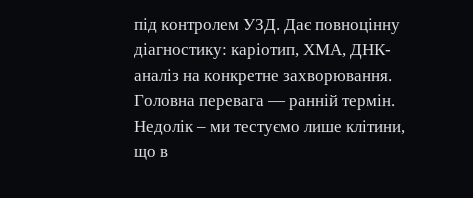під контролем УЗД. Дає повноцінну діагностику: каріотип, ХМА, ДНК-аналіз на конкретне захворювання. Головна перевага — ранній термін. Недолік – ми тестуємо лише клітини, що в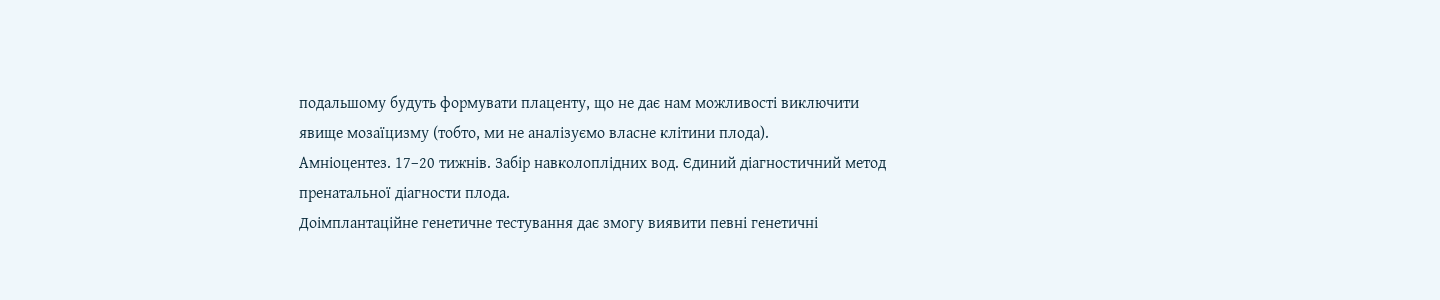подальшому будуть формувати плаценту, що не дає нам можливості виключити явище мозаїцизму (тобто, ми не аналізуємо власне клітини плода).
Амніоцентез. 17–20 тижнів. Забір навколоплідних вод. Єдиний діагностичний метод пренатальної діагности плода.
Доімплантаційне генетичне тестування дає змогу виявити певні генетичні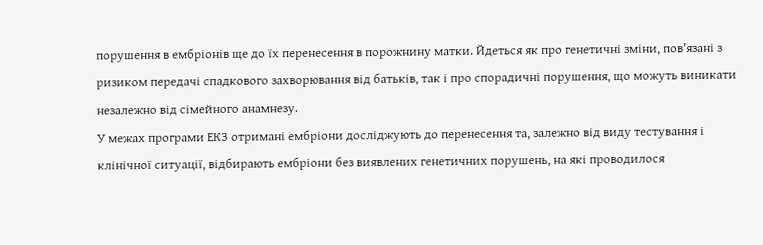порушення в ембріонів ще до їх перенесення в порожнину матки. Йдеться як про генетичні зміни, пов’язані з ризиком передачі спадкового захворювання від батьків, так і про спорадичні порушення, що можуть виникати незалежно від сімейного анамнезу.
У межах програми ЕКЗ отримані ембріони досліджують до перенесення та, залежно від виду тестування і клінічної ситуації, відбирають ембріони без виявлених генетичних порушень, на які проводилося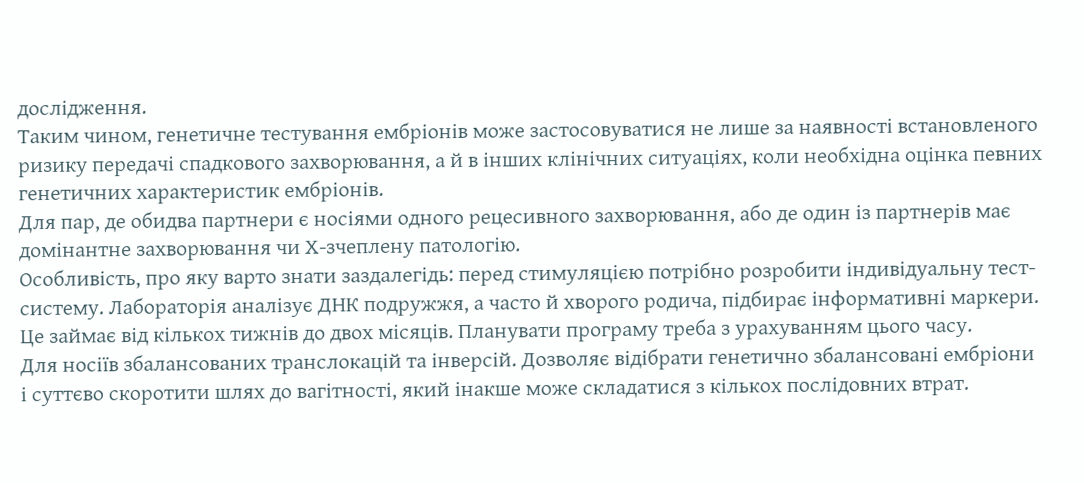дослідження.
Таким чином, генетичне тестування ембріонів може застосовуватися не лише за наявності встановленого ризику передачі спадкового захворювання, а й в інших клінічних ситуаціях, коли необхідна оцінка певних генетичних характеристик ембріонів.
Для пар, де обидва партнери є носіями одного рецесивного захворювання, або де один із партнерів має домінантне захворювання чи Х-зчеплену патологію.
Особливість, про яку варто знати заздалегідь: перед стимуляцією потрібно розробити індивідуальну тест-систему. Лабораторія аналізує ДНК подружжя, а часто й хворого родича, підбирає інформативні маркери. Це займає від кількох тижнів до двох місяців. Планувати програму треба з урахуванням цього часу.
Для носіїв збалансованих транслокацій та інверсій. Дозволяє відібрати генетично збалансовані ембріони і суттєво скоротити шлях до вагітності, який інакше може складатися з кількох послідовних втрат.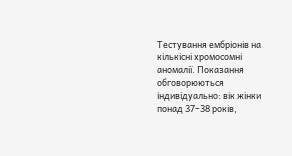Тестування ембріонів на кількісні хромосомні аномалії. Показання обговорюються індивідуально: вік жінки понад 37–38 років,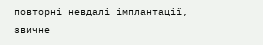повторні невдалі імплантації, звичне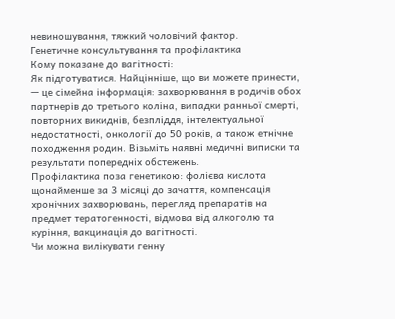невиношування, тяжкий чоловічий фактор.
Генетичне консультування та профілактика
Кому показане до вагітності:
Як підготуватися. Найцінніше, що ви можете принести, — це сімейна інформація: захворювання в родичів обох партнерів до третього коліна, випадки ранньої смерті, повторних викиднів, безпліддя, інтелектуальної недостатності, онкології до 50 років, а також етнічне походження родин. Візьміть наявні медичні виписки та результати попередніх обстежень.
Профілактика поза генетикою: фолієва кислота щонайменше за 3 місяці до зачаття, компенсація хронічних захворювань, перегляд препаратів на предмет тератогенності, відмова від алкоголю та куріння, вакцинація до вагітності.
Чи можна вилікувати генну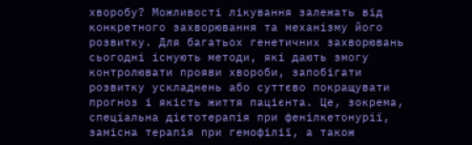хворобу? Можливості лікування залежать від конкретного захворювання та механізму його розвитку. Для багатьох генетичних захворювань сьогодні існують методи, які дають змогу контролювати прояви хвороби, запобігати розвитку ускладнень або суттєво покращувати прогноз і якість життя пацієнта. Це, зокрема, спеціальна дієтотерапія при фенілкетонурії, замісна терапія при гемофілії, а також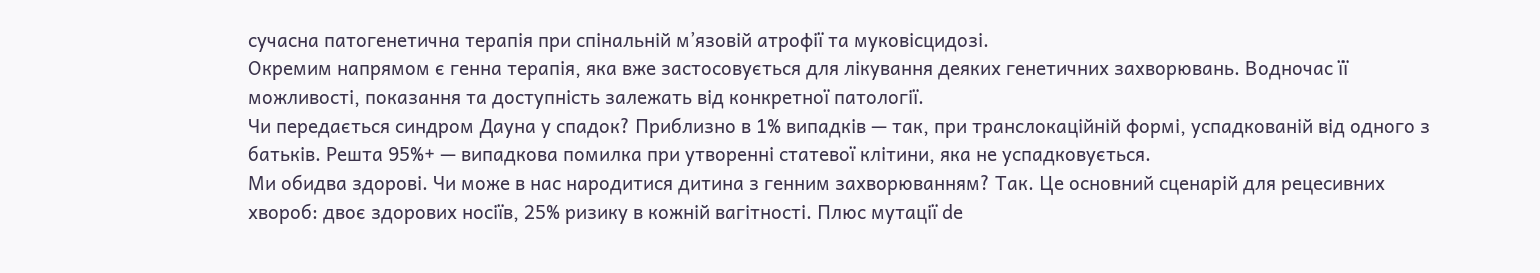сучасна патогенетична терапія при спінальній м’язовій атрофії та муковісцидозі.
Окремим напрямом є генна терапія, яка вже застосовується для лікування деяких генетичних захворювань. Водночас її можливості, показання та доступність залежать від конкретної патології.
Чи передається синдром Дауна у спадок? Приблизно в 1% випадків — так, при транслокаційній формі, успадкованій від одного з батьків. Решта 95%+ — випадкова помилка при утворенні статевої клітини, яка не успадковується.
Ми обидва здорові. Чи може в нас народитися дитина з генним захворюванням? Так. Це основний сценарій для рецесивних хвороб: двоє здорових носіїв, 25% ризику в кожній вагітності. Плюс мутації de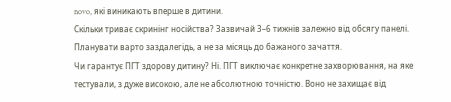novo, які виникають вперше в дитини.
Скільки триває скринінг носійства? Зазвичай 3–6 тижнів залежно від обсягу панелі. Планувати варто заздалегідь, а не за місяць до бажаного зачаття.
Чи гарантує ПГТ здорову дитину? Ні. ПГТ виключає конкретне захворювання, на яке тестували, з дуже високою, але не абсолютною точністю. Воно не захищає від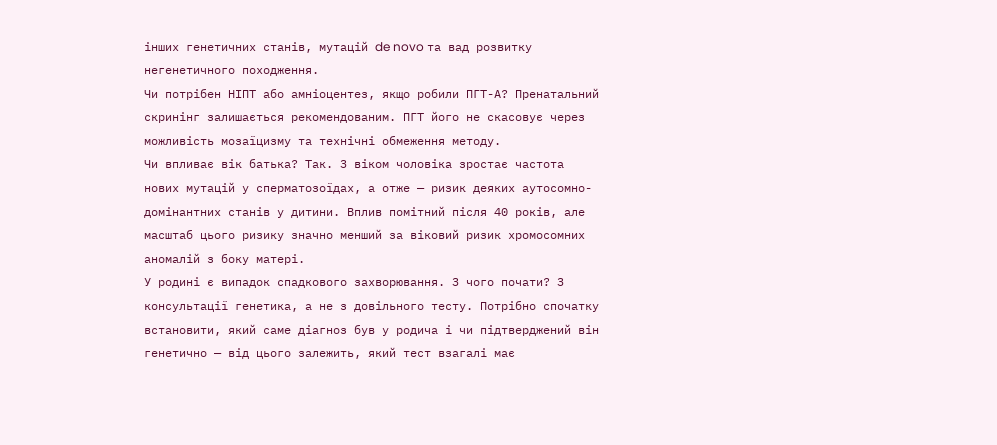інших генетичних станів, мутацій de novo та вад розвитку негенетичного походження.
Чи потрібен НІПТ або амніоцентез, якщо робили ПГТ-А? Пренатальний скринінг залишається рекомендованим. ПГТ його не скасовує через можливість мозаїцизму та технічні обмеження методу.
Чи впливає вік батька? Так. З віком чоловіка зростає частота нових мутацій у сперматозоїдах, а отже — ризик деяких аутосомно-домінантних станів у дитини. Вплив помітний після 40 років, але масштаб цього ризику значно менший за віковий ризик хромосомних аномалій з боку матері.
У родині є випадок спадкового захворювання. З чого почати? З консультації генетика, а не з довільного тесту. Потрібно спочатку встановити, який саме діагноз був у родича і чи підтверджений він генетично — від цього залежить, який тест взагалі має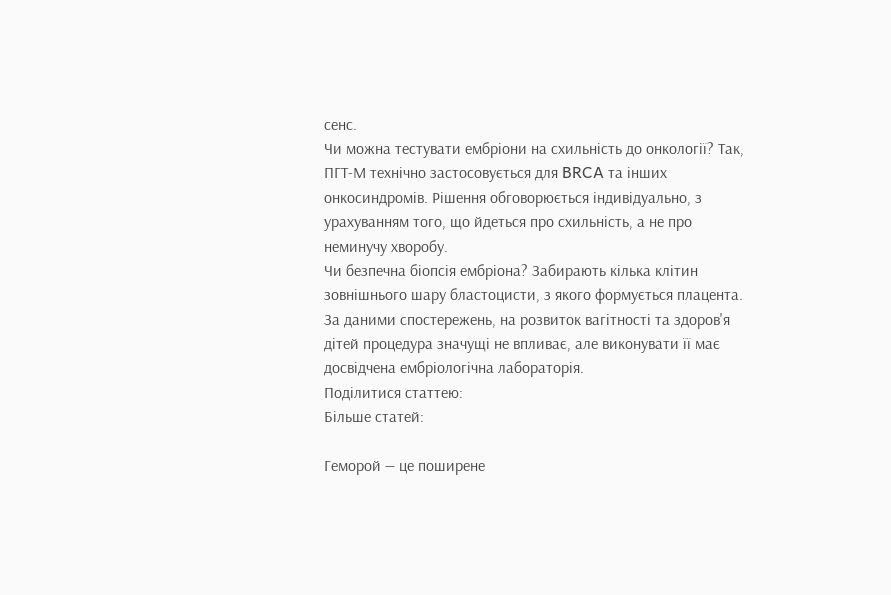сенс.
Чи можна тестувати ембріони на схильність до онкології? Так, ПГТ-М технічно застосовується для BRCA та інших онкосиндромів. Рішення обговорюється індивідуально, з урахуванням того, що йдеться про схильність, а не про неминучу хворобу.
Чи безпечна біопсія ембріона? Забирають кілька клітин зовнішнього шару бластоцисти, з якого формується плацента. За даними спостережень, на розвиток вагітності та здоров'я дітей процедура значущі не впливає, але виконувати її має досвідчена ембріологічна лабораторія.
Поділитися статтею:
Більше статей:

Геморой — це поширене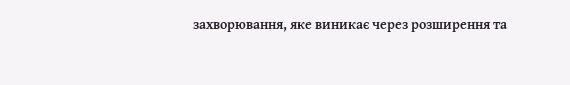захворювання, яке виникає через розширення та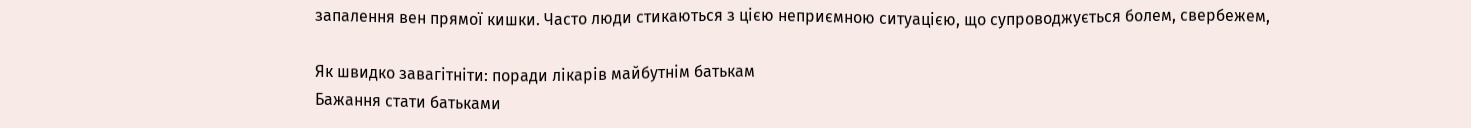запалення вен прямої кишки. Часто люди стикаються з цією неприємною ситуацією, що супроводжується болем, свербежем,

Як швидко завагітніти: поради лікарів майбутнім батькам
Бажання стати батьками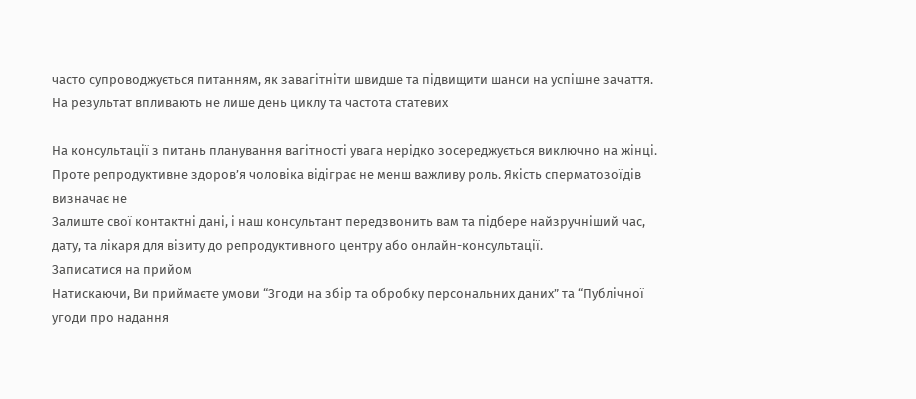часто супроводжується питанням, як завагітніти швидше та підвищити шанси на успішне зачаття. На результат впливають не лише день циклу та частота статевих

На консультації з питань планування вагітності увага нерідко зосереджується виключно на жінці. Проте репродуктивне здоров’я чоловіка відіграє не менш важливу роль. Якість сперматозоїдів визначає не
Залиште свої контактні дані, і наш консультант передзвонить вам та підбере найзручніший час, дату, та лікаря для візиту до репродуктивного центру або онлайн-консультації.
Записатися на прийом
Натискаючи, Ви приймаєте умови “Згоди на збір та обробку персональних даних” та “Публічної угоди про надання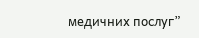медичних послуг”